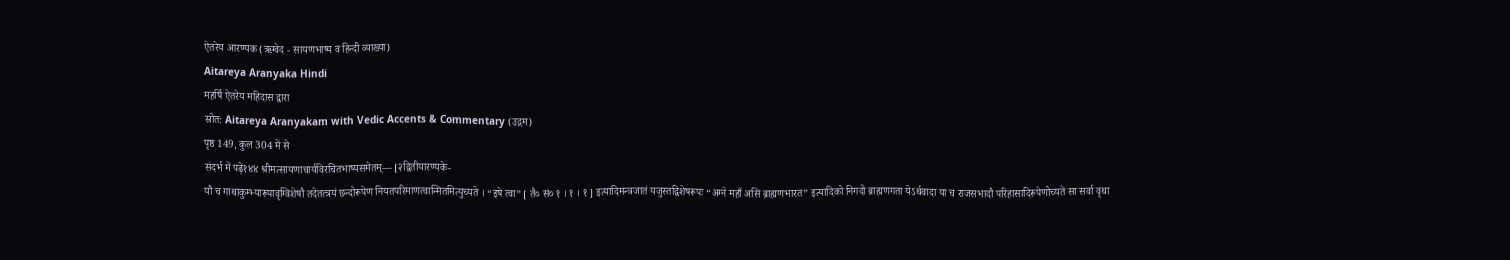ऐतरेय आरण्यक (ऋग्वेद - सायणभाष्य व हिन्दी व्याख्या)
Aitareya Aranyaka Hindi
महर्षि ऐतरेय महिदास द्वारा
स्रोत: Aitareya Aranyakam with Vedic Accents & Commentary (उद्गम)
पृष्ठ 149, कुल 304 में से
संदर्भ में पढ़ें१४४ श्रीमत्सायणाचार्यविरचितभाष्यसमेतम्— [२द्वितीयारण्यके-
यौ च गाथाकुम्भ्यारूपावृग्विशेषौ तदेतत्त्रयं छन्दोरूपेण नियतपरिमाणत्वान्मितमित्युच्यते । “इषे त्वा” [ तै० सं० १ । १ । १ ] इत्यादिमन्त्रजातं यजुस्तद्विशेषरूपः “अग्ने महाँ असि ब्राह्मणभारत” इत्यादिको निगदो ब्राह्मणगता येऽर्थवादा या च राजसभादौ परिहासादिरूपेणोच्यते सा सर्वा वृथा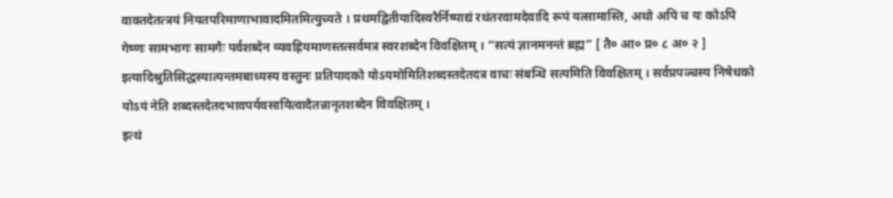वाक्तदेतत्त्रयं नियतपरिमाणाभावादमितमित्युच्यते । प्रथमद्वितीयादिस्वरैर्निष्पाद्यं रथंतरवामदेवादि रूपं यत्सामास्ति, अथो अपि च यः कोऽपि गेष्णः सामभागः सामगैः पर्वशब्देन व्यवह्रियमाणस्तत्सर्वमत्र स्वरशब्देन विवक्षितम् । “सत्यं ज्ञानमनन्तं ब्रह्म” [ तै० आ० प्र० ८ अ० २ ] इत्यादिश्रुतिसिद्धस्यात्यन्तमबाध्यस्य वस्तुनः प्रतिपादको योऽयमोमितिशब्दस्तदेतदत्र वाचः संबन्धि सत्यमिति विवक्षितम् । सर्वप्रपञ्चस्य निषेधको योऽयं नेति शब्दस्तदेतदभावपर्यवसायित्वादैतन्नानृतशब्देन विवक्षितम् ।
इत्थं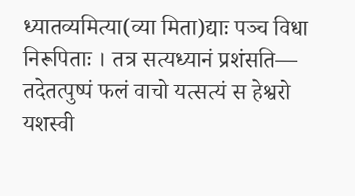ध्यातव्यमित्या(व्या मिता)द्याः पञ्च विधा निरूपिताः । तत्र सत्यध्यानं प्रशंसति—
तदेतत्पुष्पं फलं वाचो यत्सत्यं स हेश्वरो यशस्वी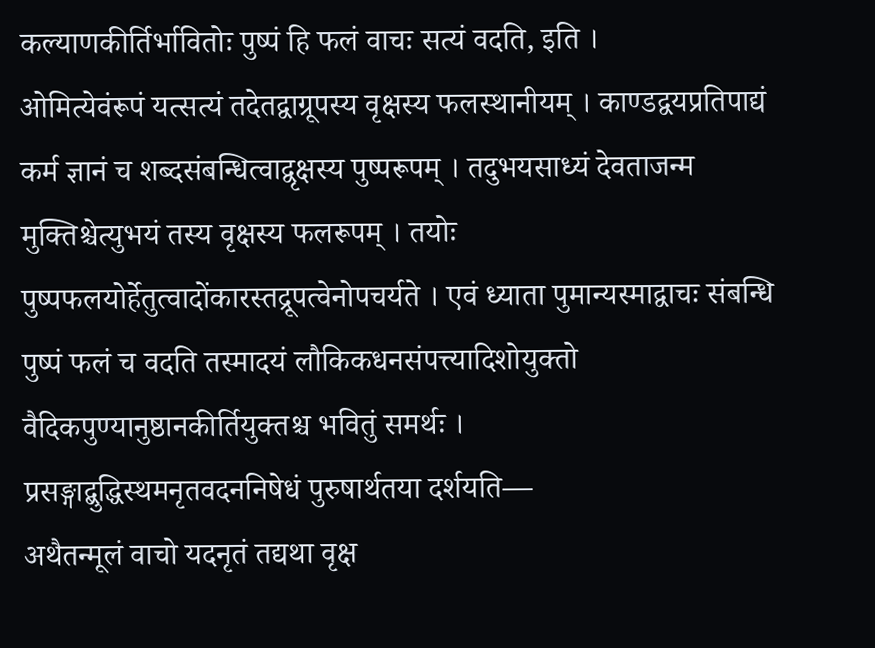कल्याणकीर्तिर्भावितोः पुष्पं हि फलं वाचः सत्यं वदति, इति ।
ओमित्येवंरूपं यत्सत्यं तदेतद्वाग्रूपस्य वृक्षस्य फलस्थानीयम् । काण्डद्वयप्रतिपाद्यं कर्म ज्ञानं च शब्दसंबन्धित्वाद्वृक्षस्य पुष्परूपम् । तदुभयसाध्यं देवताजन्म मुक्तिश्चेत्युभयं तस्य वृक्षस्य फलरूपम् । तयोः पुष्पफलयोर्हेतुत्वादोंकारस्तद्रूपत्वेनोपचर्यते । एवं ध्याता पुमान्यस्माद्वाचः संबन्धि पुष्पं फलं च वदति तस्मादयं लौकिकधनसंपत्त्यादिशोयुक्तो वैदिकपुण्यानुष्ठानकीर्तियुक्तश्च भवितुं समर्थः ।
प्रसङ्गाद्बुद्धिस्थमनृतवदननिषेधं पुरुषार्थतया दर्शयति—
अथैतन्मूलं वाचो यदनृतं तद्यथा वृक्ष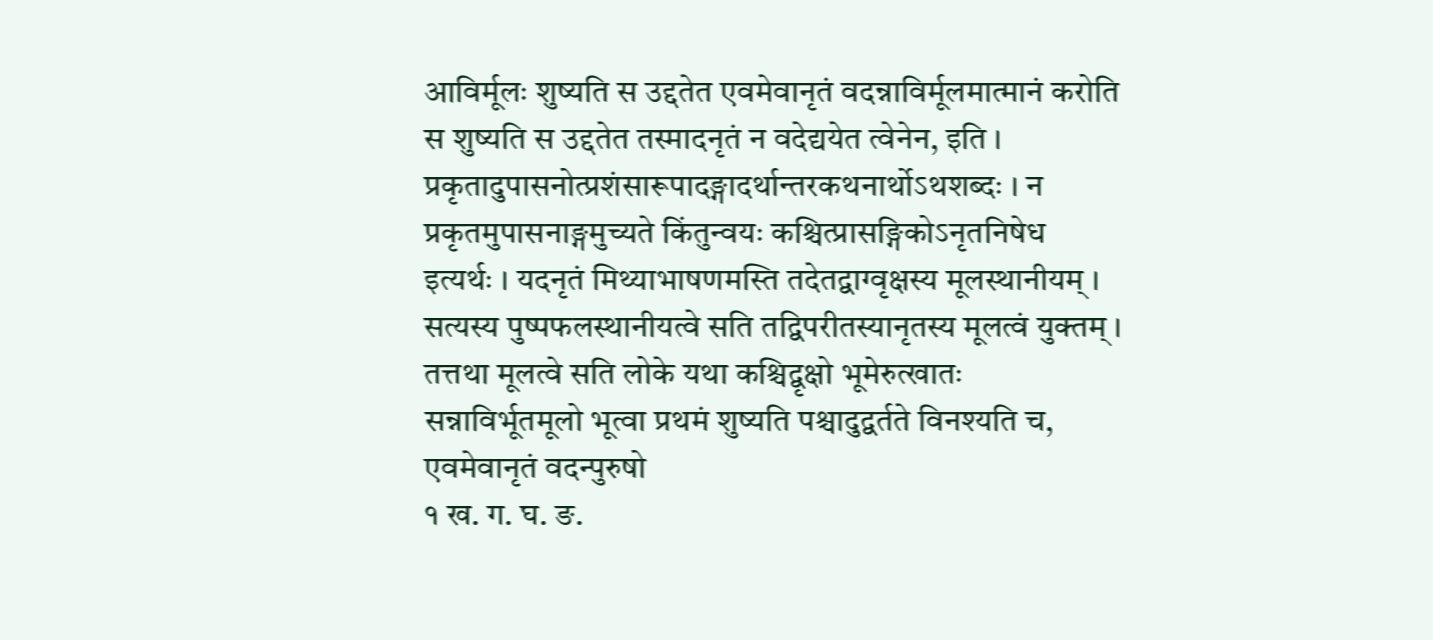आविर्मूलः शुष्यति स उद्दतेत एवमेवानृतं वदन्नाविर्मूलमात्मानं करोति स शुष्यति स उद्दतेत तस्मादनृतं न वदेद्ययेत त्वेनेन, इति ।
प्रकृतादुपासनोत्प्रशंसारूपादङ्गादर्थान्तरकथनार्थोऽथशब्दः । न प्रकृतमुपासनाङ्गमुच्यते किंतुन्वयः कश्चित्प्रासङ्गिकोऽनृतनिषेध इत्यर्थः । यदनृतं मिथ्याभाषणमस्ति तदेतद्वाग्वृक्षस्य मूलस्थानीयम् । सत्यस्य पुष्पफलस्थानीयत्वे सति तद्विपरीतस्यानृतस्य मूलत्वं युक्तम् । तत्तथा मूलत्वे सति लोके यथा कश्चिद्वृक्षो भूमेरुत्खातः सन्नाविर्भूतमूलो भूत्वा प्रथमं शुष्यति पश्चादुद्वर्तते विनश्यति च, एवमेवानृतं वदन्पुरुषो
१ ख. ग. घ. ङ.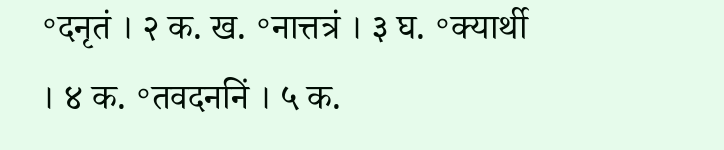॰दनृतं । २ क. ख. ॰नात्तत्रं । ३ घ. ॰क्यार्थी । ४ क. ॰तवदननिं । ५ क.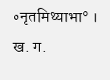॰नृतमिथ्याभा° । ख. ग.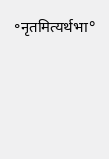॰नृतमित्यर्थभा°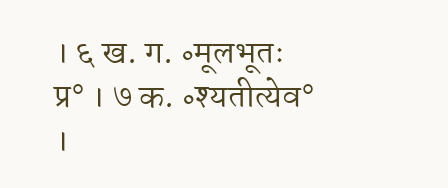। ६ ख. ग. ॰मूलभूतः प्र° । ७ क. ॰श्यतीत्येव° ।